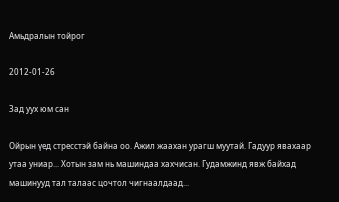Амьдралын тойрог

2012-01-26

Зад уух юм сан

Ойрын үед стресстэй байна оо. Ажил жаахан урагш муутай. Гадуур явахаар утаа униар... Хотын зам нь машиндаа хахчисан. Гудамжинд явж байхад машинууд тал талаас цочтол чигнаалдаад...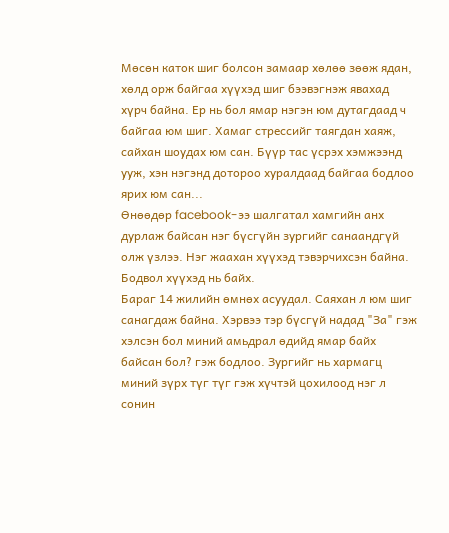Мөсөн каток шиг болсон замаар хөлөө зөөж ядан, хөлд орж байгаа хүүхэд шиг бээвэгнэж явахад хүрч байна. Ер нь бол ямар нэгэн юм дутагдаад ч байгаа юм шиг. Хамаг стрессийг таягдан хаяж, сайхан шоудах юм сан. Бүүр тас үсрэх хэмжээнд ууж, хэн нэгэнд дотороо хуралдаад байгаа бодлоо ярих юм сан...
Өнөөдөр facebook-ээ шалгатал хамгийн анх дурлаж байсан нэг бүсгүйн зургийг санаандгүй олж үзлээ. Нэг жаахан хүүхэд тэвэрчихсэн байна. Бодвол хүүхэд нь байх.
Бараг 14 жилийн өмнөх асуудал. Саяхан л юм шиг санагдаж байна. Хэрвээ тэр бүсгүй надад "За" гэж хэлсэн бол миний амьдрал өдийд ямар байх байсан бол? гэж бодлоо. Зургийг нь хармагц миний зүрх түг түг гэж хүчтэй цохилоод нэг л сонин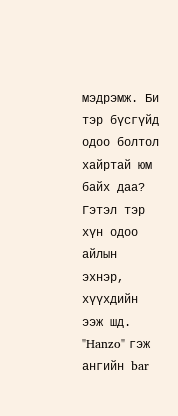мэдрэмж. Би тэр бүсгүйд одоо болтол хайртай юм байх даа? Гэтэл тэр хүн одоо айлын эхнэр, хүүхдийн ээж шд.
"Hanzo" гэж ангийн bar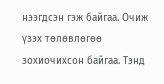нээгдсэн гэж байгаа. Очиж үзэх төлөвлөгөө зохиочихсон байгаа. Тэнд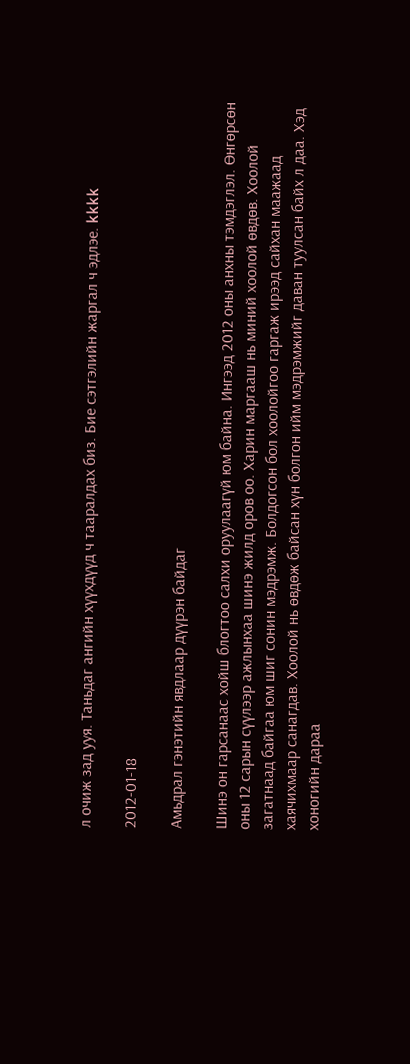л очиж зад ууя. Таньдаг ангийн хүүхдүүд ч тааралдах биз. Бие сэтгэлийн жаргал ч эдлэе. kkkk

2012-01-18

Амьдрал гэнэтийн явдлаар дүүрэн байдаг

Шинэ он гарсанаас хойш блогтоо салхи оруулаагүй юм байна. Ингээд 2012 оны анхны тэмдэглэл. Өнгөрсөн оны 12 сарын сүүлээр ажлынхаа шинэ жилд оров оо. Харин маргааш нь миний хоолой өвдөв. Хоолой загатнаад байгаа юм шиг сонин мэдрэмж. Болдогсон бол хоолойгоо гаргаж ирээд сайхан маажаад хаячихмаар санагдав. Хоолой нь өвдөж байсан хүн болгон ийм мэдрэмжийг даван туулсан байх л даа. Хэд хоногийн дараа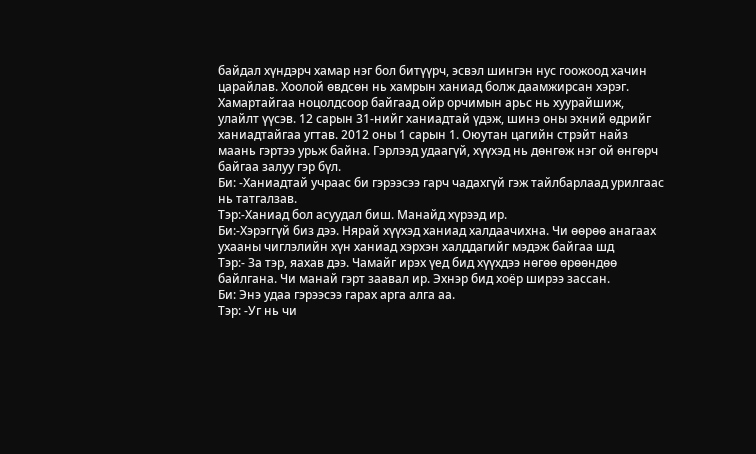байдал хүндэрч хамар нэг бол битүүрч, эсвэл шингэн нус гоожоод хачин царайлав. Хоолой өвдсөн нь хамрын ханиад болж даамжирсан хэрэг. Хамартайгаа ноцолдсоор байгаад ойр орчимын арьс нь хуурайшиж, улайлт үүсэв. 12 сарын 31-нийг ханиадтай үдэж, шинэ оны эхний өдрийг ханиадтайгаа угтав. 2012 оны 1 сарын 1. Оюутан цагийн стрэйт найз маань гэртээ урьж байна. Гэрлээд удаагүй, хүүхэд нь дөнгөж нэг ой өнгөрч байгаа залуу гэр бүл.
Би: -Ханиадтай учраас би гэрээсээ гарч чадахгүй гэж тайлбарлаад урилгаас нь татгалзав.
Тэр:-Ханиад бол асуудал биш. Манайд хүрээд ир.
Би:-Хэрэггүй биз дээ. Нярай хүүхэд ханиад халдаачихна. Чи өөрөө анагаах ухааны чиглэлийн хүн ханиад хэрхэн халддагийг мэдэж байгаа шд
Тэр:- За тэр, яахав дээ. Чамайг ирэх үед бид хүүхдээ нөгөө өрөөндөө байлгана. Чи манай гэрт заавал ир. Эхнэр бид хоёр ширээ зассан.
Би: Энэ удаа гэрээсээ гарах арга алга аа.
Тэр: -Уг нь чи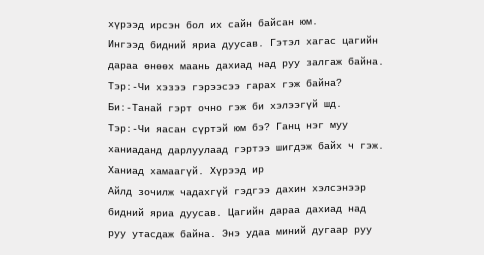хүрээд ирсэн бол их сайн байсан юм.
Ингээд бидний яриа дуусав. Гэтэл хагас цагийн дараа өнөөх маань дахиад над руу залгаж байна.
Тэр:-Чи хэзээ гэрээсээ гарах гэж байна?
Би:-Танай гэрт очно гэж би хэлээгүй шд.
Тэр:-Чи яасан сүртэй юм бэ? Ганц нэг муу ханиаданд дарлуулаад гэртээ шигдэж байх ч гэж. Ханиад хамаагүй. Хүрээд ир
Айлд зочилж чадахгүй гэдгээ дахин хэлсэнээр бидний яриа дуусав. Цагийн дараа дахиад над руу утасдаж байна. Энэ удаа миний дугаар руу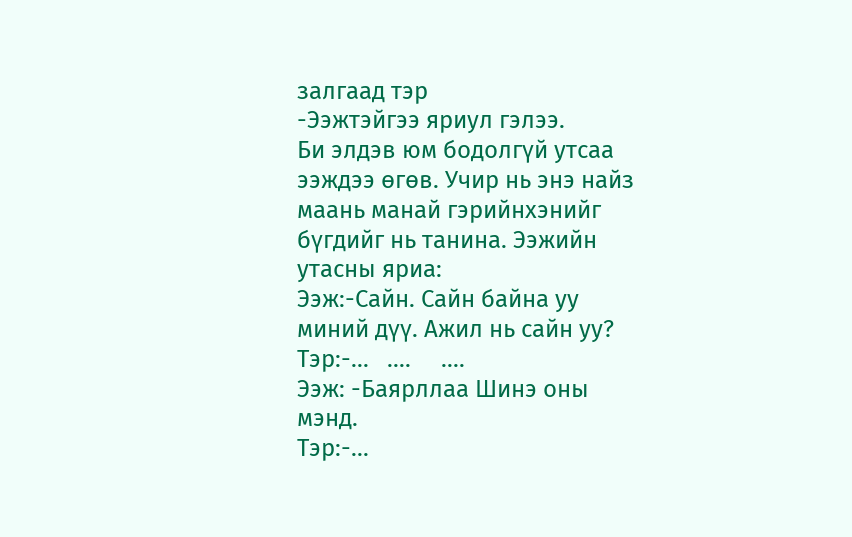залгаад тэр
-Ээжтэйгээ яриул гэлээ.
Би элдэв юм бодолгүй утсаа ээждээ өгөв. Учир нь энэ найз маань манай гэрийнхэнийг бүгдийг нь танина. Ээжийн утасны яриа:
Ээж:-Сайн. Сайн байна уу миний дүү. Ажил нь сайн уу?
Тэр:-...   ....     ....
Ээж: -Баярллаа Шинэ оны мэнд.
Тэр:-...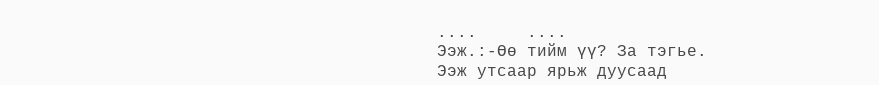....     ....
Ээж.:-Өө тийм үү? За тэгье.
Ээж утсаар ярьж дуусаад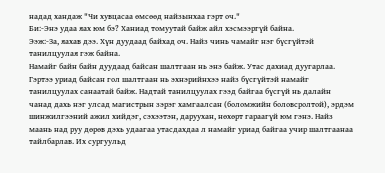надад хандаж "Чи хувцасаа өмсөөд найзынхаа гэрт оч."
Би:-Энэ удаа яах юм бэ? Ханиад томуутай байж айл хэсмээргүй байна.
Ээж:-За, яахав дээ. Хүн дуудаад байхад оч. Найз чинь чамайг нэг бүсгүйтэй танилцуулая гэж байна.
Намайг байн байн дуудаад байсан шалтгаан нь энэ байж. Утас дахиад дуугарлаа.
Гэртээ уриад байсан гол шалтгаан нь эхнэрийнхээ найз бүсгүйтэй намайг танилцуулах санаатай байж. Надтай танилцуулах гээд байгаа бүсгүй нь далайн чанад дахь нэг улсад магистрын зэрэг хамгаалсан (боломжийн боловсролтой), эрдэм шинжилгээний ажил хийдэг, сэхээтэн, даруухан, нөхөрт гараагүй юм гэнэ. Найз маань над руу дөрөв дэхь удаагаа утасдахдаа л намайг уриад байгаа учир шалтгаанаа тайлбарлав. Их сургуульд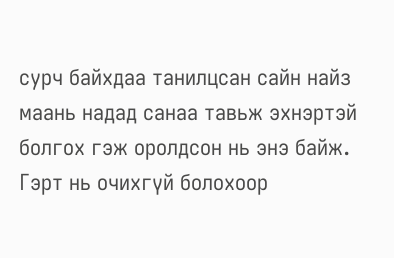сурч байхдаа танилцсан сайн найз маань надад санаа тавьж эхнэртэй болгох гэж оролдсон нь энэ байж. Гэрт нь очихгүй болохоор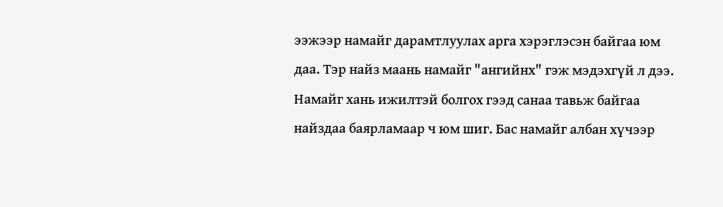ээжээр намайг дарамтлуулах арга хэрэглэсэн байгаа юм даа. Тэр найз маань намайг "ангийнх" гэж мэдэхгүй л дээ. Намайг хань ижилтэй болгох гээд санаа тавьж байгаа найздаа баярламаар ч юм шиг. Бас намайг албан хүчээр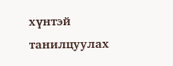хүнтэй танилцуулах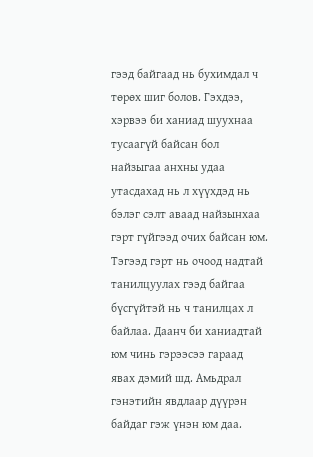гээд байгаад нь бухимдал ч төрөх шиг болов. Гэхдээ, хэрвээ би ханиад шуухнаа тусаагүй байсан бол найзыгаа анхны удаа утасдахад нь л хүүхдэд нь бэлэг сэлт аваад найзынхаа гэрт гүйгээд очих байсан юм. Тэгээд гэрт нь очоод надтай танилцуулах гээд байгаа бүсгүйтэй нь ч танилцах л байлаа. Даанч би ханиадтай юм чинь гэрээсээ гараад явах дэмий шд. Амьдрал гэнэтийн явдлаар дүүрэн байдаг гэж үнэн юм даа.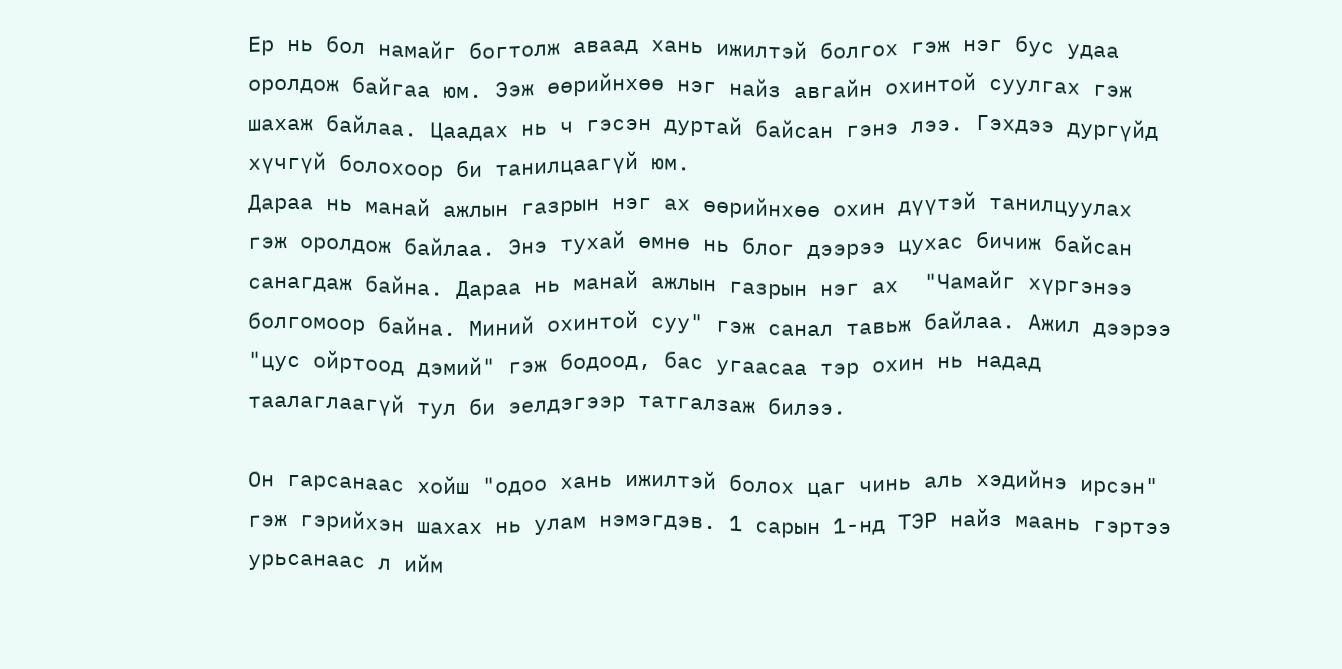Ер нь бол намайг богтолж аваад хань ижилтэй болгох гэж нэг бус удаа оролдож байгаа юм. Ээж өөрийнхөө нэг найз авгайн охинтой суулгах гэж шахаж байлаа. Цаадах нь ч гэсэн дуртай байсан гэнэ лээ. Гэхдээ дургүйд хүчгүй болохоор би танилцаагүй юм.
Дараа нь манай ажлын газрын нэг ах өөрийнхөө охин дүүтэй танилцуулах гэж оролдож байлаа. Энэ тухай өмнө нь блог дээрээ цухас бичиж байсан санагдаж байна. Дараа нь манай ажлын газрын нэг ах  "Чамайг хүргэнээ болгомоор байна. Миний охинтой суу" гэж санал тавьж байлаа. Ажил дээрээ "цус ойртоод дэмий" гэж бодоод, бас угаасаа тэр охин нь надад таалаглаагүй тул би эелдэгээр татгалзаж билээ.

Он гарсанаас хойш "одоо хань ижилтэй болох цаг чинь аль хэдийнэ ирсэн" гэж гэрийхэн шахах нь улам нэмэгдэв. 1 сарын 1-нд ТЭР найз маань гэртээ урьсанаас л ийм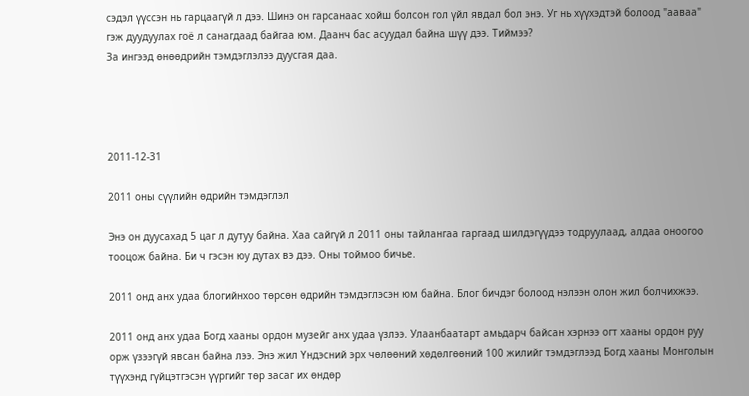сэдэл үүссэн нь гарцаагүй л дээ. Шинэ он гарсанаас хойш болсон гол үйл явдал бол энэ. Уг нь хүүхэдтэй болоод "ааваа" гэж дуудуулах гоё л санагдаад байгаа юм. Даанч бас асуудал байна шүү дээ. Тиймээ?
За ингээд өнөөдрийн тэмдэглэлээ дуусгая даа.




2011-12-31

2011 оны сүүлийн өдрийн тэмдэглэл

Энэ он дуусахад 5 цаг л дутуу байна. Хаа сайгүй л 2011 оны тайлангаа гаргаад шилдэгүүдээ тодруулаад, алдаа оноогоо тооцож байна. Би ч гэсэн юу дутах вэ дээ. Оны тоймоо бичье.

2011 онд анх удаа блогийнхоо төрсөн өдрийн тэмдэглэсэн юм байна. Блог бичдэг болоод нэлээн олон жил болчихжээ.

2011 онд анх удаа Богд хааны ордон музейг анх удаа үзлээ. Улаанбаатарт амьдарч байсан хэрнээ огт хааны ордон руу орж үзээгүй явсан байна лээ. Энэ жил Үндэсний эрх чөлөөний хөдөлгөөний 100 жилийг тэмдэглээд Богд хааны Монголын түүхэнд гүйцэтгэсэн үүргийг төр засаг их өндөр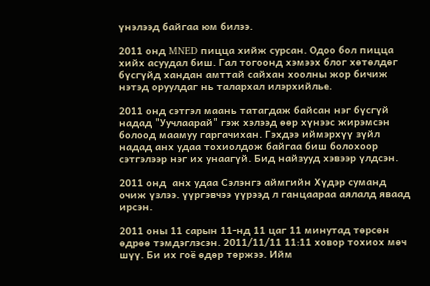үнэлээд байгаа юм билээ.

2011 онд MNED пицца хийж сурсан. Одоо бол пицца хийх асуудал биш. Гал тогоонд хэмээх блог хөтөлдөг бүсгүйд хандан амттай сайхан хоолны жор бичиж нэтэд оруулдаг нь талархал илэрхийлье.

2011 онд сэтгэл маань татагдаж байсан нэг бүсгүй надад "Уучлаарай" гэж хэлээд өөр хүнээс жирэмсэн болоод маамуу гаргачихан. Гэхдээ иймэрхүү зүйл надад анх удаа тохиолдож байгаа биш болохоор сэтгэлээр нэг их унаагүй. Бид найзууд хэвээр үлдсэн.

2011 онд  анх удаа Сэлэнгэ аймгийн Хүдэр суманд очиж үзлээ. үүргэвчээ үүрээд л ганцаараа аялалд яваад ирсэн.

2011 оны 11 сарын 11-нд 11 цаг 11 минутад төрсөн өдрөө тэмдэглэсэн. 2011/11/11 11:11 ховор тохиох мөч шүү. Би их гоё өдөр төржээ. Ийм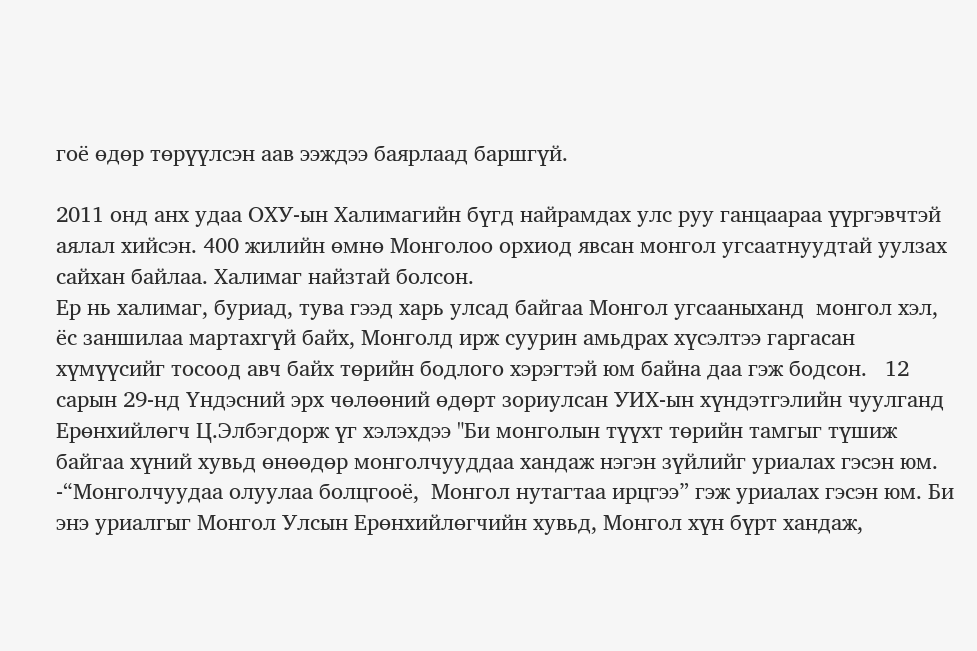гоё өдөр төрүүлсэн аав ээждээ баярлаад баршгүй.

2011 онд анх удаа ОХУ-ын Халимагийн бүгд найрамдах улс руу ганцаараа үүргэвчтэй аялал хийсэн. 400 жилийн өмнө Монголоо орхиод явсан монгол угсаатнуудтай уулзах сайхан байлаа. Халимаг найзтай болсон.
Ер нь халимаг, буриад, тува гээд харь улсад байгаа Монгол угсааныханд  монгол хэл, ёс заншилаа мартахгүй байх, Монголд ирж суурин амьдрах хүсэлтээ гаргасан хүмүүсийг тосоод авч байх төрийн бодлого хэрэгтэй юм байна даа гэж бодсон.   12 сарын 29-нд Үндэсний эрх чөлөөний өдөрт зориулсан УИХ-ын хүндэтгэлийн чуулганд Ерөнхийлөгч Ц.Элбэгдорж үг хэлэхдээ "Би монголын түүхт төрийн тамгыг түшиж байгаа хүний хувьд өнөөдөр монголчууддаа хандаж нэгэн зүйлийг уриалах гэсэн юм. -“Монголчуудаа олуулаа болцгооё,  Монгол нутагтаа ирцгээ” гэж уриалах гэсэн юм. Би энэ уриалгыг Монгол Улсын Ерөнхийлөгчийн хувьд, Монгол хүн бүрт хандаж,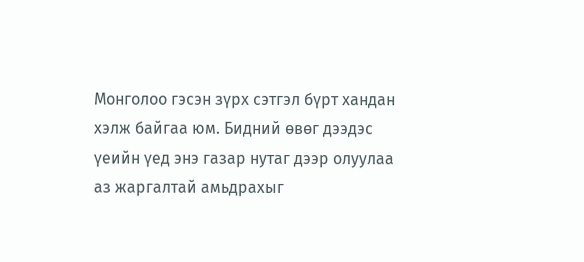Монголоо гэсэн зүрх сэтгэл бүрт хандан хэлж байгаа юм. Бидний өвөг дээдэс үеийн үед энэ газар нутаг дээр олуулаа аз жаргалтай амьдрахыг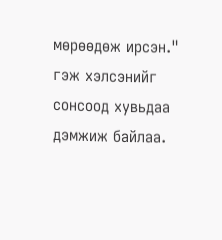мөрөөдөж ирсэн." гэж хэлсэнийг сонсоод хувьдаа дэмжиж байлаа.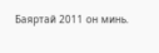Баяртай 2011 он минь.